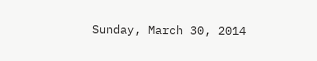Sunday, March 30, 2014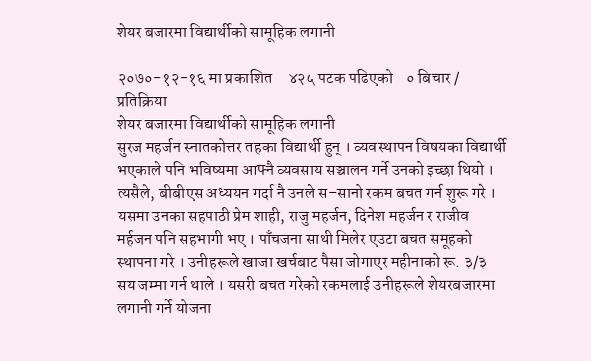शेयर बजारमा विद्यार्थीको सामूहिक लगानी

२०७०-१२-१६ मा प्रकाशित     ४२५ पटक पढिएको    ० बिचार / प्रतिक्रिया
शेयर बजारमा विद्यार्थीको सामूहिक लगानी
सुरज महर्जन स्नातकोत्तर तहका विद्यार्थी हुन् । व्यवस्थापन विषयका विद्यार्थी भएकाले पनि भविष्यमा आफ्नै व्यवसाय सञ्चालन गर्ने उनको इच्छा थियो । त्यसैले, बीबीएस अध्ययन गर्दा नै उनले स–सानो रकम बचत गर्न शुरू गरे । यसमा उनका सहपाठी प्रेम शाही, राजु महर्जन, दिनेश महर्जन र राजीव मर्हजन पनि सहभागी भए । पाँचजना साथी मिलेर एउटा बचत समूहको स्थापना गरे । उनीहरूले खाजा खर्चबाट पैसा जोगाएर महीनाको रू. ३/३ सय जम्मा गर्न थाले । यसरी बचत गरेको रकमलाई उनीहरूले शेयरबजारमा लगानी गर्ने योजना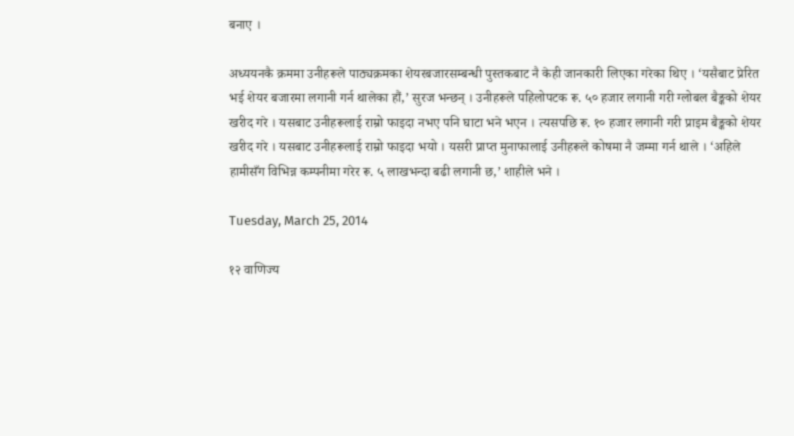बनाए ।

अध्ययनकै क्रममा उनीहरूले पाठ्यक्रमका शेयरबजारसम्बन्धी पुस्तकबाट नै केही जानकारी लिएका गरेका थिए । ‘यसैबाट प्रेरित भई शेयर बजारमा लगानी गर्न थालेका हौं,’ सुरज भन्छन् । उनीहरूले पहिलोपटक रू. ५० हजार लगानी गरी ग्लोबल बैङ्कको शेयर खरीद गरे । यसबाट उनीहरूलाई राम्रो फाइदा नभए पनि घाटा भने भएन । त्यसपछि रू. १० हजार लगानी गरी प्राइम बैङ्कको शेयर खरीद गरे । यसबाट उनीहरूलाई राम्रो फाइदा भयो । यसरी प्राप्त मुनाफालाई उनीहरूले कोषमा नै जम्मा गर्न थाले । ‘अहिले हामीसँग विभिन्न कम्पनीमा गरेर रू. ५ लाखभन्दा बढी लगानी छ,’ शाहीले भने ।

Tuesday, March 25, 2014

१२ वाणिज्य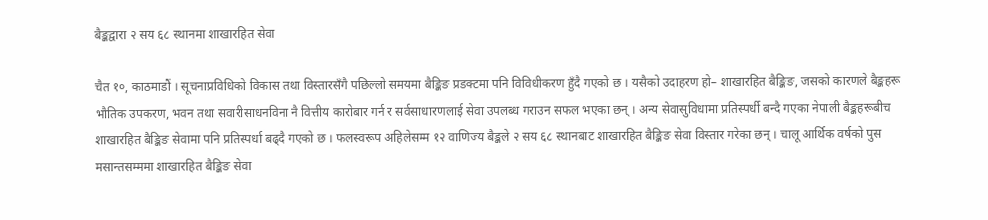बैङ्कद्वारा २ सय ६८ स्थानमा शाखारहित सेवा

चैत १०, काठमाडौं । सूचनाप्रविधिको विकास तथा विस्तारसँगै पछिल्लो समयमा बैङ्किङ प्रडक्टमा पनि विविधीकरण हुँदै गएको छ । यसैको उदाहरण हो– शाखारहित बैङ्किङ, जसको कारणले बैङ्कहरू भौतिक उपकरण, भवन तथा सवारीसाधनविना नै वित्तीय कारोबार गर्न र सर्वसाधारणलाई सेवा उपलब्ध गराउन सफल भएका छन् । अन्य सेवासुविधामा प्रतिस्पर्धी बन्दै गएका नेपाली बैङ्कहरूबीच शाखारहित बैङ्किङ सेवामा पनि प्रतिस्पर्धा बढ्दै गएको छ । फलस्वरूप अहिलेसम्म १२ वाणिज्य बैङ्कले २ सय ६८ स्थानबाट शाखारहित बैङ्किङ सेवा विस्तार गरेका छन् । चालू आर्थिक वर्षको पुस मसान्तसम्ममा शाखारहित बैङ्किङ सेवा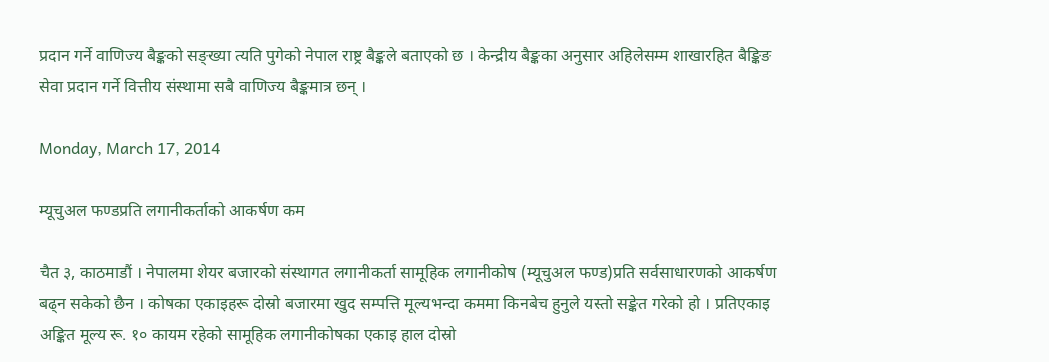प्रदान गर्ने वाणिज्य बैङ्कको सङ्ख्या त्यति पुगेको नेपाल राष्ट्र बैङ्कले बताएको छ । केन्द्रीय बैङ्कका अनुसार अहिलेसम्म शाखारहित बैङ्किङ सेवा प्रदान गर्ने वित्तीय संस्थामा सबै वाणिज्य बैङ्कमात्र छन् ।

Monday, March 17, 2014

म्यूचुअल फण्डप्रति लगानीकर्ताको आकर्षण कम

चैत ३, काठमाडौं । नेपालमा शेयर बजारको संस्थागत लगानीकर्ता सामूहिक लगानीकोष (म्यूचुअल फण्ड)प्रति सर्वसाधारणको आकर्षण बढ्न सकेको छैन । कोषका एकाइहरू दोस्रो बजारमा खुद सम्पत्ति मूल्यभन्दा कममा किनबेच हुनुले यस्तो सङ्केत गरेको हो । प्रतिएकाइ अङ्कित मूल्य रू. १० कायम रहेको सामूहिक लगानीकोषका एकाइ हाल दोस्रो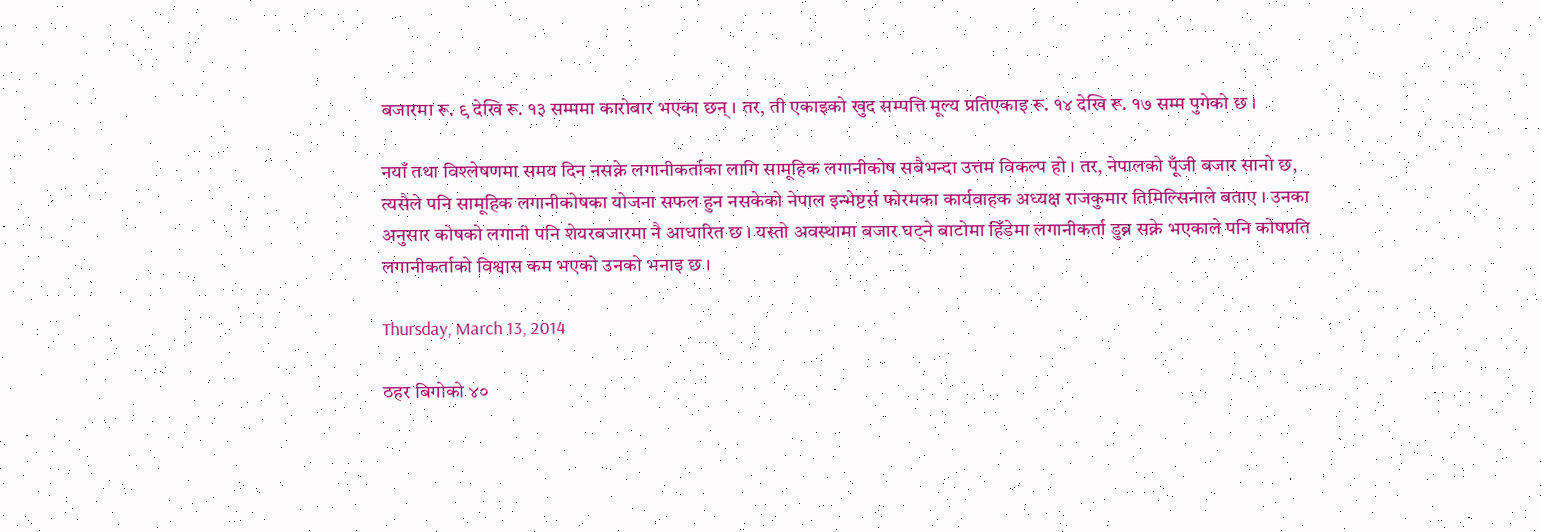बजारमा रू. ९ देखि रू. १३ सम्ममा कारोबार भएका छन् । तर, ती एकाइको खुद सम्पत्ति मूल्य प्रतिएकाइ रू. १४ देखि रू. १७ सम्म पुगेको छ ।

नयाँ तथा विश्लेषणमा समय दिन नसक्ने लगानीकर्ताका लागि सामूहिक लगानीकोष सबैभन्दा उत्तम विकल्प हो । तर, नेपालको पूँजी बजार सानो छ, त्यसैले पनि सामूहिक लगानीकोषका योजना सफल हुन नसकेको नेपाल इन्भेष्टर्स फोरमका कार्यवाहक अध्यक्ष राजकुमार तिमिल्सिनाले बताए । उनका अनुसार कोषको लगानी पनि शेयरबजारमा नै आधारित छ । यस्तो अवस्थामा बजार घट्ने बाटोमा हिँडेमा लगानीकर्ता डुब्न सक्ने भएकाले पनि कोषप्रति लगानीकर्ताको विश्वास कम भएको उनको भनाइ छ ।

Thursday, March 13, 2014

ठहर बिगोको ४०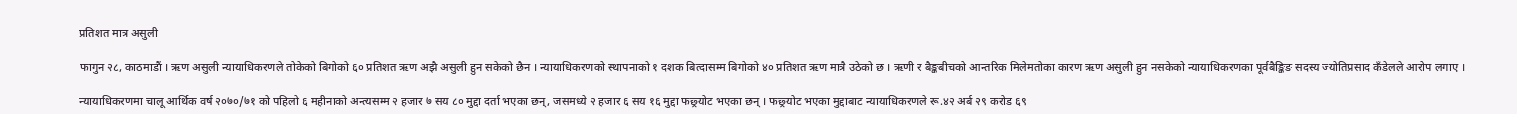प्रतिशत मात्र असुली

फागुन २८, काठमाडौं । ऋण असुली न्यायाधिकरणले तोकेको बिगोको ६० प्रतिशत ऋण अझै असुली हुन सकेको छैन । न्यायाधिकरणको स्थापनाको १ दशक बित्दासम्म बिगोको ४० प्रतिशत ऋण मात्रै उठेको छ । ऋणी र बैङ्कबीचको आन्तरिक मिलेमतोका कारण ऋण असुली हुन नसकेको न्यायाधिकरणका पूर्वबैङ्किङ सदस्य ज्योतिप्रसाद कँडेलले आरोप लगाए ।

न्यायाधिकरणमा चालू आर्थिक वर्ष २०७०/७१ को पहिलो ६ महीनाको अन्त्यसम्म २ हजार ७ सय ८० मुद्दा दर्ता भएका छन्, जसमध्ये २ हजार ६ सय १६ मुद्दा फछ्र्योट भएका छन् । फछ्र्योट भएका मुद्दाबाट न्यायाधिकरणले रू.४२ अर्ब २९ करोड ६९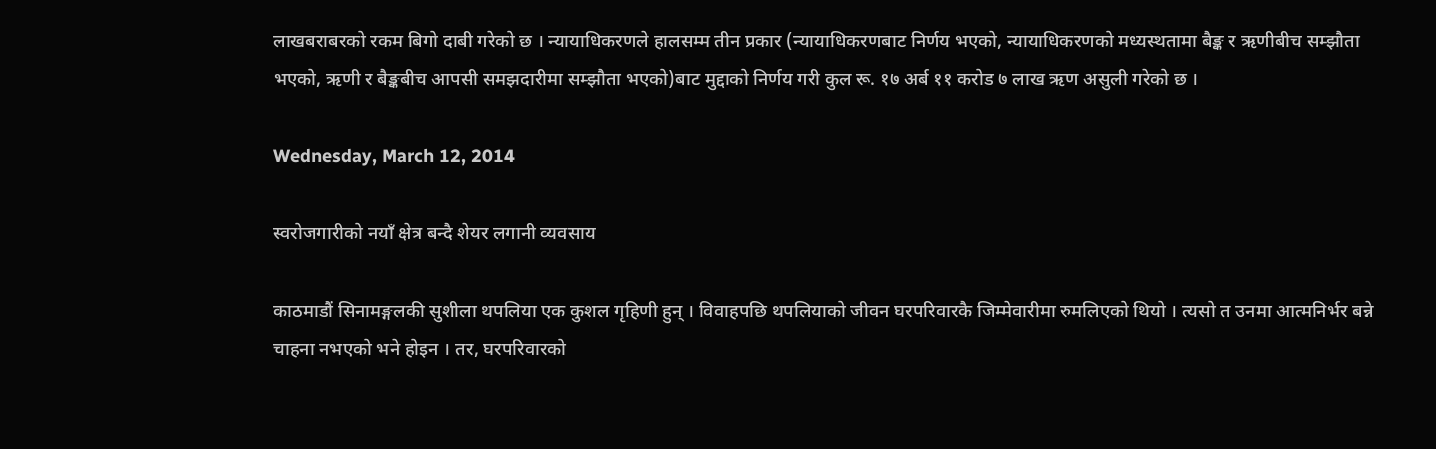लाखबराबरको रकम बिगो दाबी गरेको छ । न्यायाधिकरणले हालसम्म तीन प्रकार (न्यायाधिकरणबाट निर्णय भएको, न्यायाधिकरणको मध्यस्थतामा बैङ्क र ऋणीबीच सम्झौता भएको, ऋणी र बैङ्कबीच आपसी समझदारीमा सम्झौता भएको)बाट मुद्दाको निर्णय गरी कुल रू. १७ अर्ब ११ करोड ७ लाख ऋण असुली गरेको छ ।

Wednesday, March 12, 2014

स्वरोजगारीको नयाँ क्षेत्र बन्दै शेयर लगानी व्यवसाय

काठमाडौं सिनामङ्गलकी सुशीला थपलिया एक कुशल गृहिणी हुन् । विवाहपछि थपलियाको जीवन घरपरिवारकै जिम्मेवारीमा रुमलिएको थियो । त्यसो त उनमा आत्मनिर्भर बन्ने चाहना नभएको भने होइन । तर, घरपरिवारको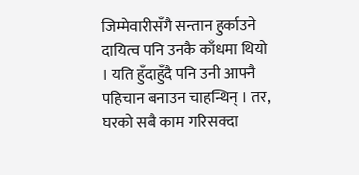जिम्मेवारीसँगै सन्तान हुर्काउने दायित्व पनि उनकै काँधमा थियो । यति हुँदाहुँदै पनि उनी आफ्नै पहिचान बनाउन चाहन्थिन् । तर, घरको सबै काम गरिसक्दा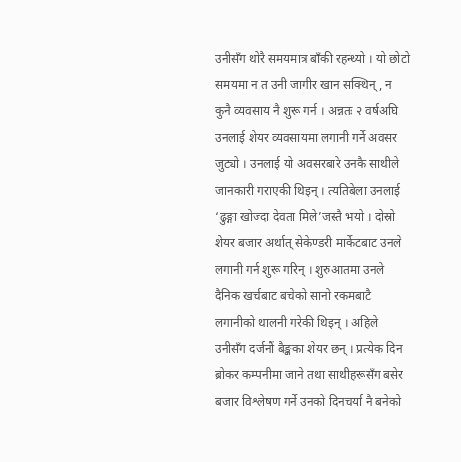उनीसँग थोरै समयमात्र बाँकी रहन्थ्यो । यो छोटो समयमा न त उनी जागीर खान सक्थिन्, न कुनै व्यवसाय नै शुरू गर्न । अन्नतः २ वर्षअघि उनलाई शेयर व्यवसायमा लगानी गर्ने अवसर जुट्यो । उनलाई यो अवसरबारे उनकै साथीले जानकारी गराएकी थिइन् । त्यतिबेला उनलाई ‘ढुङ्गा खोज्दा देवता मिले’जस्तै भयो । दोस्रो शेयर बजार अर्थात् सेकेण्डरी मार्केटबाट उनले लगानी गर्न शुरू गरिन् । शुरुआतमा उनले दैनिक खर्चबाट बचेको सानो रकमबाटै लगानीको थालनी गरेकी थिइन् । अहिले उनीसँग दर्जनौं बैङ्कका शेयर छन् । प्रत्येक दिन ब्रोकर कम्पनीमा जाने तथा साथीहरूसँग बसेर बजार विश्लेषण गर्ने उनको दिनचर्या नै बनेको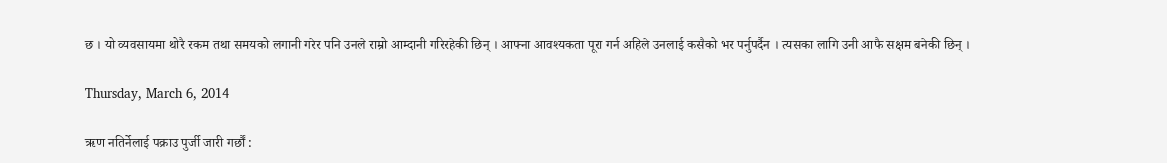छ । यो व्यवसायमा थोरै रकम तथा समयको लगानी गरेर पनि उनले राम्रो आम्दानी गरिरहेकी छिन् । आफ्ना आवश्यकता पूरा गर्न अहिले उनलाई कसैको भर पर्नुपर्दैन । त्यसका लागि उनी आफै सक्षम बनेकी छिन् ।

Thursday, March 6, 2014

ऋण नतिर्नेलाई पक्राउ पुर्जी जारी गर्छौं :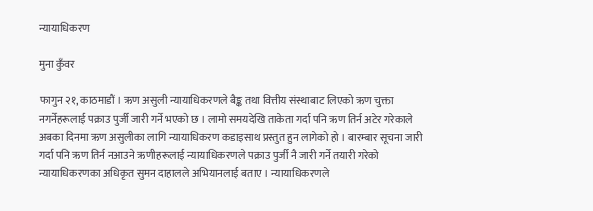न्यायाधिकरण

मुना कुँवर

फागुन २१, काठमाडौं । ऋण असुली न्यायाधिकरणले बैङ्क तथा वित्तीय संस्थाबाट लिएको ऋण चुक्ता नगर्नेहरूलाई पक्राउ पुर्जी जारी गर्ने भएको छ । लामो समयदेखि ताकेता गर्दा पनि ऋण तिर्न अटेर गरेकाले अबका दिनमा ऋण असुलीका लागि न्यायाधिकरण कडाइसाथ प्रस्तुत हुन लागेको हो । बारम्बार सूचना जारी गर्दा पनि ऋण तिर्न नआउने ऋणीहरूलाई न्यायाधिकरणले पक्राउ पुर्जी नै जारी गर्ने तयारी गरेको न्यायाधिकरणका अधिकृत सुमन दाहालले अभियानलाई बताए । न्यायाधिकरणले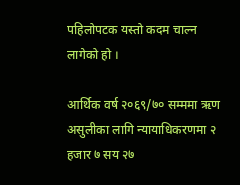पहिलोपटक यस्तो कदम चाल्न लागेको हो ।

आर्थिक वर्ष २०६९/७० सम्ममा ऋण असुलीका लागि न्यायाधिकरणमा २ हजार ७ सय २७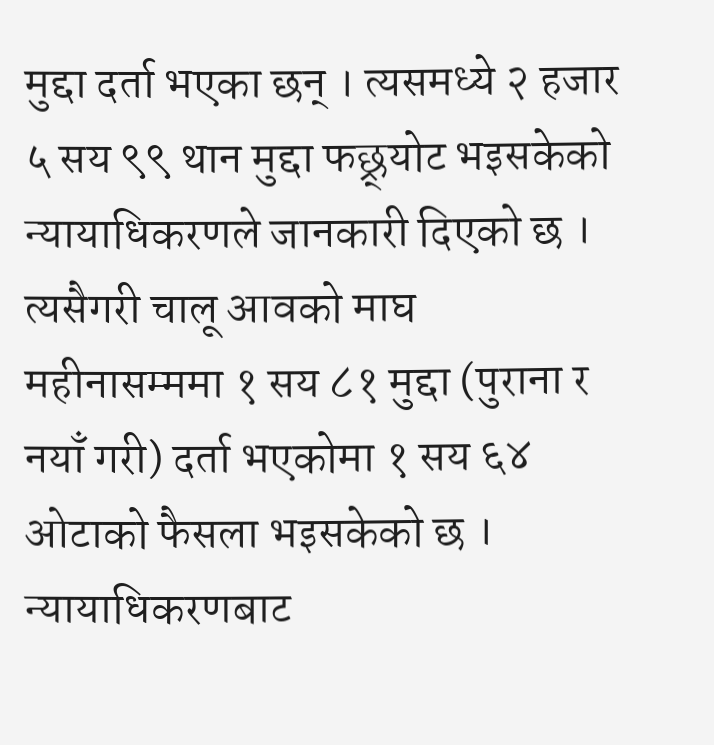मुद्दा दर्ता भएका छन् । त्यसमध्ये २ हजार ५ सय ९९ थान मुद्दा फछ्र्योट भइसकेको न्यायाधिकरणले जानकारी दिएको छ । त्यसैगरी चालू आवको माघ महीनासम्ममा १ सय ८१ मुद्दा (पुराना र नयाँ गरी) दर्ता भएकोमा १ सय ६४ ओटाको फैसला भइसकेको छ । न्यायाधिकरणबाट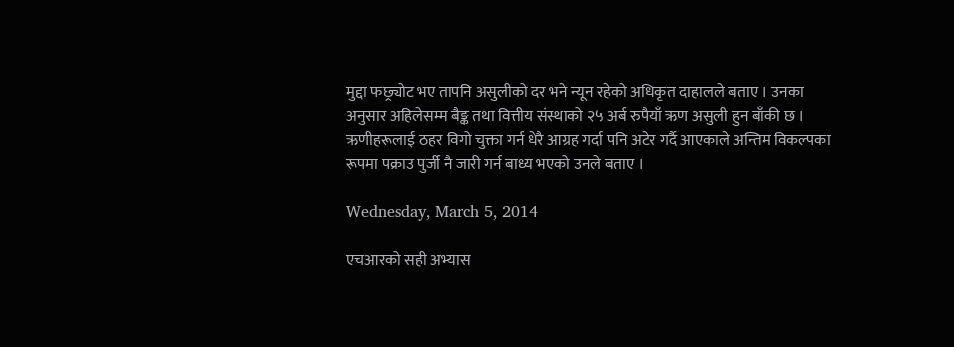मुद्दा फछ्र्योट भए तापनि असुलीको दर भने न्यून रहेको अधिकृत दाहालले बताए । उनका अनुसार अहिलेसम्म बैङ्क तथा वित्तीय संस्थाको २५ अर्ब रुपैयाँ ऋण असुली हुन बाँकी छ । ऋणीहरूलाई ठहर विगो चुक्ता गर्न धेरै आग्रह गर्दा पनि अटेर गर्दै आएकाले अन्तिम विकल्पका रूपमा पक्राउ पुर्जी नै जारी गर्न बाध्य भएको उनले बताए ।

Wednesday, March 5, 2014

एचआरको सही अभ्यास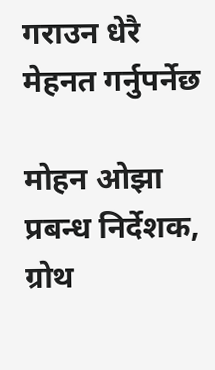गराउन धेरै मेहनत गर्नुपर्नेछ

मोहन ओझा
प्रबन्ध निर्देशक, ग्रोथ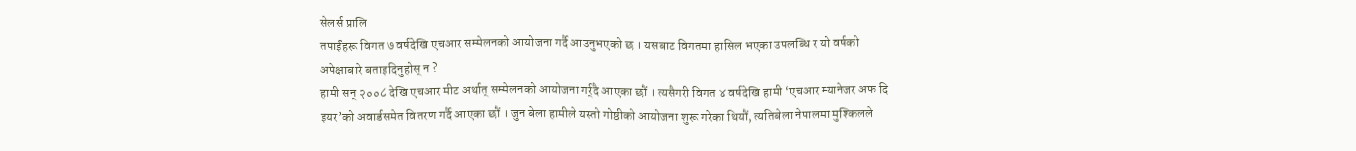सेलर्स प्रालि
तपाईंहरू विगत ७ वर्षदेखि एचआर सम्मेलनको आयोजना गर्दै आउनुभएको छ । यसबाट विगतमा हासिल भएका उपलब्धि र यो वर्षको अपेक्षाबारे बताइदिनुहोस् न ?
हामी सन् २००८ देखि एचआर मीट अर्थात् सम्मेलनको आयोजना गर्र्दै आएका छौं । त्यसैगरी विगत ४ वर्षदेखि हामी ‘एचआर म्यानेजर अफ दि इयर’को अवार्डसमेत वितरण गर्दै आएका छौं । जुन बेला हामीले यस्तो गोष्ठीको आयोजना शुरू गरेका थियौं, त्यतिबेला नेपालमा मुश्किलले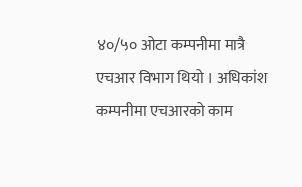४०/५० ओटा कम्पनीमा मात्रै एचआर विभाग थियो । अधिकांश कम्पनीमा एचआरको काम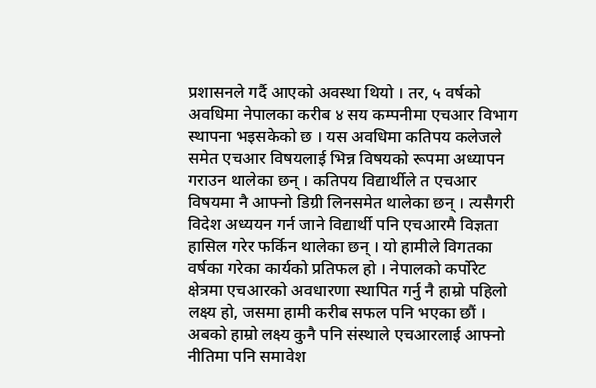प्रशासनले गर्दै आएको अवस्था थियो । तर, ५ वर्षको अवधिमा नेपालका करीब ४ सय कम्पनीमा एचआर विभाग स्थापना भइसकेको छ । यस अवधिमा कतिपय कलेजले समेत एचआर विषयलाई भिन्न विषयको रूपमा अध्यापन गराउन थालेका छन् । कतिपय विद्यार्थीले त एचआर विषयमा नै आफ्नो डिग्री लिनसमेत थालेका छन् । त्यसैगरी विदेश अध्ययन गर्न जाने विद्यार्थी पनि एचआरमै विज्ञता हासिल गरेर फर्किन थालेका छन् । यो हामीले विगतका वर्षका गरेका कार्यको प्रतिफल हो । नेपालको कर्पोरेट क्षेत्रमा एचआरको अवधारणा स्थापित गर्नु नै हाम्रो पहिलो लक्ष्य हो, जसमा हामी करीब सफल पनि भएका छौं । अबको हाम्रो लक्ष्य कुनै पनि संस्थाले एचआरलाई आफ्नो नीतिमा पनि समावेश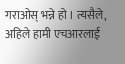गराओस् भन्ने हो । त्यसैले, अहिले हामी एचआरलाई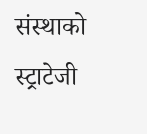संस्थाको स्ट्राटेजी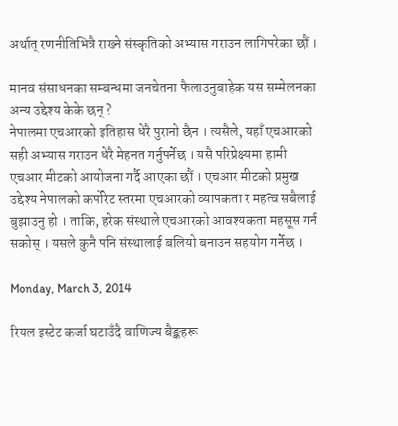अर्थात् रणनीतिभित्रै राख्ने संस्कृतिको अभ्यास गराउन लागिपरेका छौं ।

मानव संसाधनका सम्बन्धमा जनचेतना फैलाउनुबाहेक यस सम्मेलनका अन्य उद्देश्य केके छन् ?
नेपालमा एचआरको इतिहास धेरै पुरानो छैन । त्यसैले, यहाँ एचआरको सही अभ्यास गराउन धेरै मेहनत गर्नुपर्नेछ । यसै परिप्रेक्ष्यमा हामी एचआर मीटको आयोजना गर्दै आएका छौं । एचआर मीटको प्रमुख उद्देश्य नेपालको कर्पोरेट स्तरमा एचआरको व्यापकता र महत्व सबैलाई बुझाउनु हो । ताकि, हरेक संस्थाले एचआरको आवश्यकता महसूस गर्न सकोस् । यसले कुनै पनि संस्थालाई बलियो बनाउन सहयोग गर्नेछ ।

Monday, March 3, 2014

रियल इस्टेट कर्जा घटाउँदै वाणिज्य बैङ्कहरू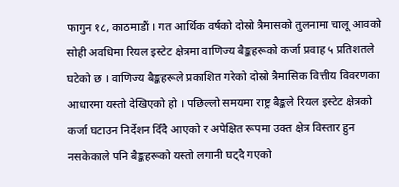फागुन १८, काठमाडौं । गत आर्थिक वर्षको दोस्रो त्रैमासको तुलनामा चालू आवको सोही अवधिमा रियल इस्टेट क्षेत्रमा वाणिज्य बैङ्कहरूको कर्जा प्रवाह ५ प्रतिशतले घटेको छ । वाणिज्य बैङ्कहरूले प्रकाशित गरेको दोस्रो त्रैमासिक वित्तीय विवरणका आधारमा यस्तो देखिएको हो । पछिल्लो समयमा राष्ट्र बैङ्कले रियल इस्टेट क्षेत्रको कर्जा घटाउन निर्देशन दिँदै आएको र अपेक्षित रूपमा उक्त क्षेत्र विस्तार हुन नसकेकाले पनि बैङ्कहरूको यस्तो लगानी घट्दै गएको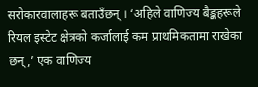सरोकारवालाहरू बताउँछन् । ‘अहिले वाणिज्य बैङ्कहरूले रियल इस्टेट क्षेत्रको कर्जालाई कम प्राथमिकतामा राखेका छन्,’ एक वाणिज्य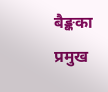बैङ्कका प्रमुख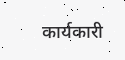कार्यकारी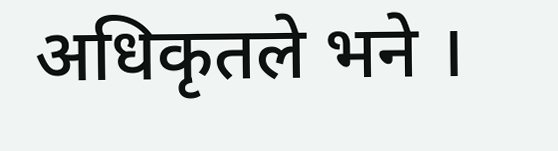अधिकृतले भने ।